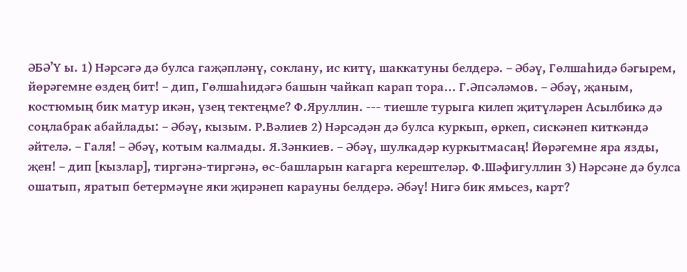ӘБӘ’Ү ы. 1) Нәрсәгә дә булса гаҗәпләнү, соклану, ис китү, шаккатуны белдерә. – Әбәү, Гөлшаһидә бәгырем, йөрәгемне өздең бит! – дип, Гөлшаһидәгә башын чайкап карап тора... Г.Әпсәләмов. – Әбәү, җаным, костюмың бик матур икән, үзең тектеңме? Ф.Яруллин. --- тиешле турыга килеп җитүләрен Асылбикә дә соңлабрак абайлады: – Әбәү, кызым. Р.Вәлиев 2) Нәрсәдән дә булса куркып, өркеп, сискәнеп киткәндә әйтелә. – Галя! – Әбәү, котым калмады. Я.Зәнкиев. – Әбәү, шулкадәр куркытмасаң! Йөрәгемне яра язды, җен! – дип [кызлар], тиргәнә-тиргәнә, өс-башларын кагарга керештеләр. Ф.Шәфигуллин 3) Нәрсәне дә булса ошатып, яратып бетермәүне яки җирәнеп карауны белдерә. Әбәү! Нигә бик ямьсез, карт?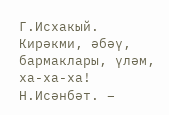Г.Исхакый. Кирәкми, әбәү, бармаклары, үләм, ха-ха-ха! Н.Исәнбәт. –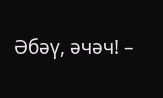Әбәү, әчәч! –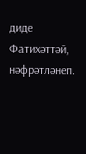диде Фатихәттәй, нәфрәтләнеп.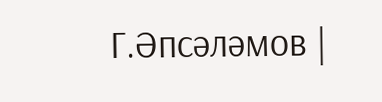Г.Әпсәләмов |